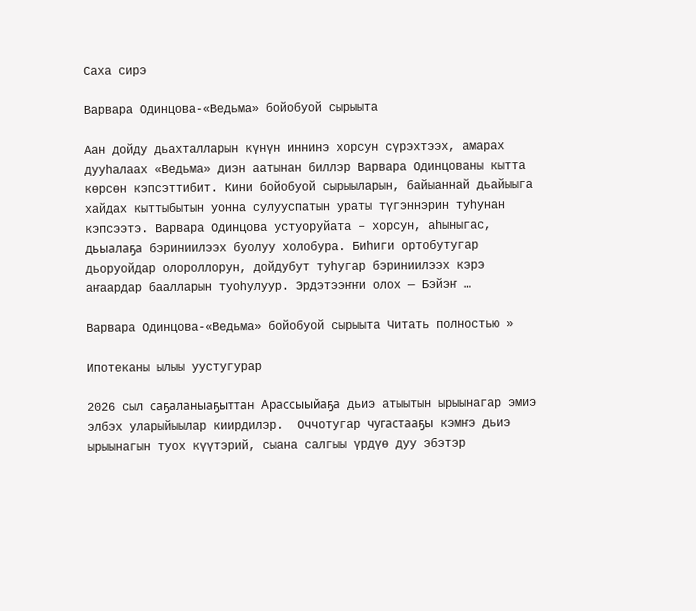Саха сирэ

Варвара Одинцова-«Ведьма» бойобуой сырыыта

Аан дойду дьахталларын күнүн иннинэ хорсун сүрэхтээх, амарах дууһалаах «Ведьма» диэн аатынан биллэр Варвара Одинцованы кытта көрсөн кэпсэттибит. Кини бойобуой сырыыларын, байыаннай дьайыыга хайдах кыттыбытын уонна сулууспатын ураты түгэннэрин туһунан кэпсээтэ. Варвара Одинцова устуоруйата – хорсун, аһыныгас, дьыалаҕа бэриниилээх буолуу холобура. Биһиги ортобутугар дьоруойдар олороллорун, дойдубут туһугар бэриниилээх кэрэ аҥаардар баалларын туоһулуур. Эрдэтээҥҥи олох — Бэйэҥ …

Варвара Одинцова-«Ведьма» бойобуой сырыыта Читать полностью »

Ипотеканы ылыы уустугурар

2026 сыл саҕаланыаҕыттан Арассыыйаҕа дьиэ атыытын ырыынагар эмиэ элбэх уларыйыылар киирдилэр.  Оччотугар чугастааҕы кэмҥэ дьиэ ырыынагын туох күүтэрий, сыана салгыы үрдүө дуу эбэтэр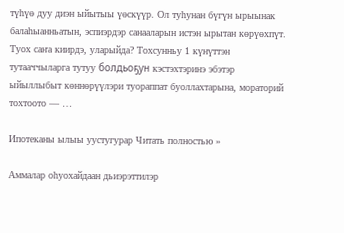түһүө дуу диэн ыйытыы үөскүүр. Ол туһунан бүгүн ырыынак балаһыанньатын, эспиэрдэр санааларын истэн ырытан көрүөхпүт. Туох саҥа киирдэ, уларыйда? Тохсунньу 1 күнүттэн тутааччыларга тутуу болдьоҕун кэстэхтэринэ эбэтэр ыйыллыбыт көннөрүүлэри туораппат буоллахтарына, мораторий тохтоото — …

Ипотеканы ылыы уустугурар Читать полностью »

Аммалар оһуохайдаан дьиэрэттилэр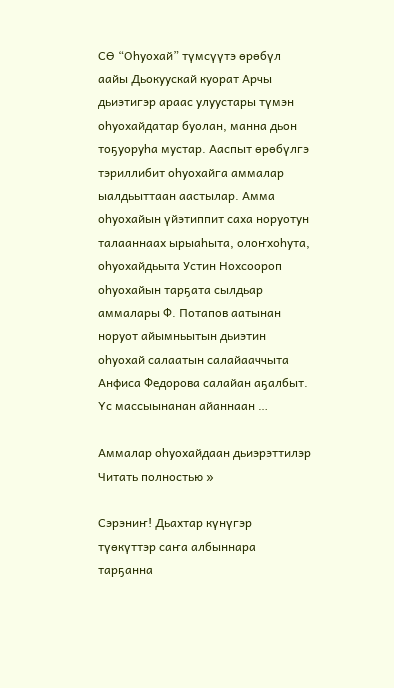СӨ “Оһуохай” түмсүүтэ өрөбүл аайы Дьокуускай куорат Арчы дьиэтигэр араас улуустары түмэн оһуохайдатар буолан, манна дьон тоҕуоруһа мустар. Ааспыт өрөбүлгэ тэриллибит оһуохайга аммалар ыалдьыттаан аастылар. Амма оһуохайын үйэтиппит саха норуотун талааннаах ырыаһыта, олоҥхоһута, оһуохайдьыта Устин Нохсоороп оһуохайын тарҕата сылдьар аммалары Ф. Потапов аатынан норуот айымньытын дьиэтин оһуохай салаатын салайааччыта Анфиса Федорова салайан аҕалбыт. Үс массыынанан айаннаан …

Аммалар оһуохайдаан дьиэрэттилэр Читать полностью »

Сэрэниҥ! Дьахтар күнүгэр түөкүттэр саҥа албыннара тарҕанна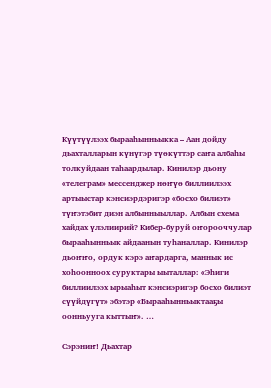Күүтүүлээх бырааһынньыкка – Аан дойду дьахталларын күнүгэр түөкүттэр саҥа албаһы толкуйдаан таһаардылар. Кинилэр дьону «телеграм» мессенджер нөҥүө биллиилээх артыыстар кэнсиэрдэригэр «босхо билиэт» түҥэтэбит диэн албынныыллар. Албын схема хайдах үлэлиирий? Кибер-буруй оҥорооччулар бырааһынньык айдаанын туһаналлар. Кинилэр дьоҥҥо, ордук кэрэ аҥардарга, маннык ис хоһоонноох суруктары ыыталлар: «Эһиги биллиилээх ырыаһыт кэнсиэригэр босхо билиэт сүүйдүгүт» эбэтэр «Бырааһынньыктааҕы оонньууга кыттыҥ». …

Сэрэниҥ! Дьахтар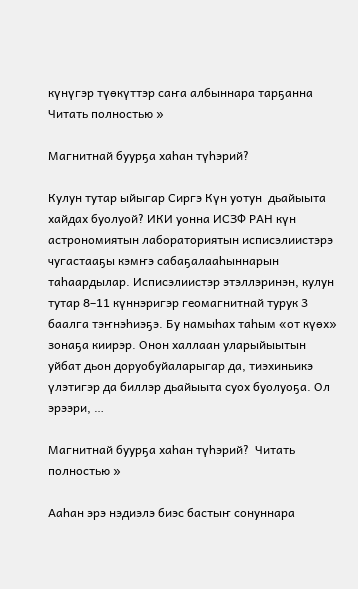күнүгэр түөкүттэр саҥа албыннара тарҕанна Читать полностью »

Магнитнай буурҕа хаһан түһэрий?

Кулун тутар ыйыгар Сиргэ Күн уотун  дьайыыта хайдах буолуой? ИКИ уонна ИСЗФ РАН күн астрономиятын лабораториятын исписэлиистэрэ чугастааҕы кэмҥэ сабаҕалааһыннарын таһаардылар. Исписэлиистэр этэллэринэн, кулун тутар 8–11 күннэригэр геомагнитнай турук 3 баалга тэҥнэһиэҕэ. Бу намыһах таһым «от күөх» зонаҕа киирэр. Онон халлаан уларыйыытын уйбат дьон доруобуйаларыгар да, тиэхиньикэ үлэтигэр да биллэр дьайыыта суох буолуоҕа. Ол эрээри, …

Магнитнай буурҕа хаһан түһэрий?  Читать полностью »

Ааһан эрэ нэдиэлэ биэс бастыҥ сонуннара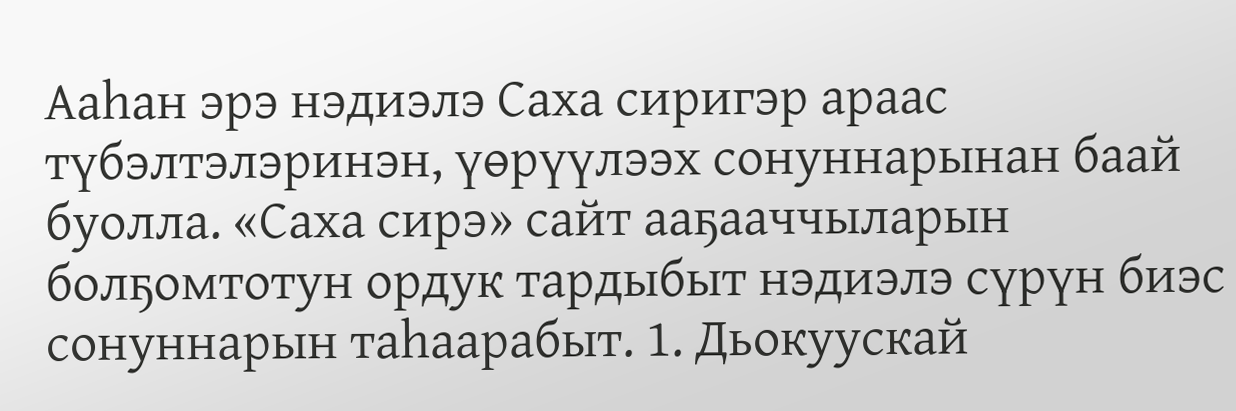Ааһан эрэ нэдиэлэ Саха сиригэр араас түбэлтэлэринэн, үөрүүлээх сонуннарынан баай буолла. «Саха сирэ» сайт ааҕааччыларын болҕомтотун ордук тардыбыт нэдиэлэ сүрүн биэс сонуннарын таһаарабыт. 1. Дьокуускай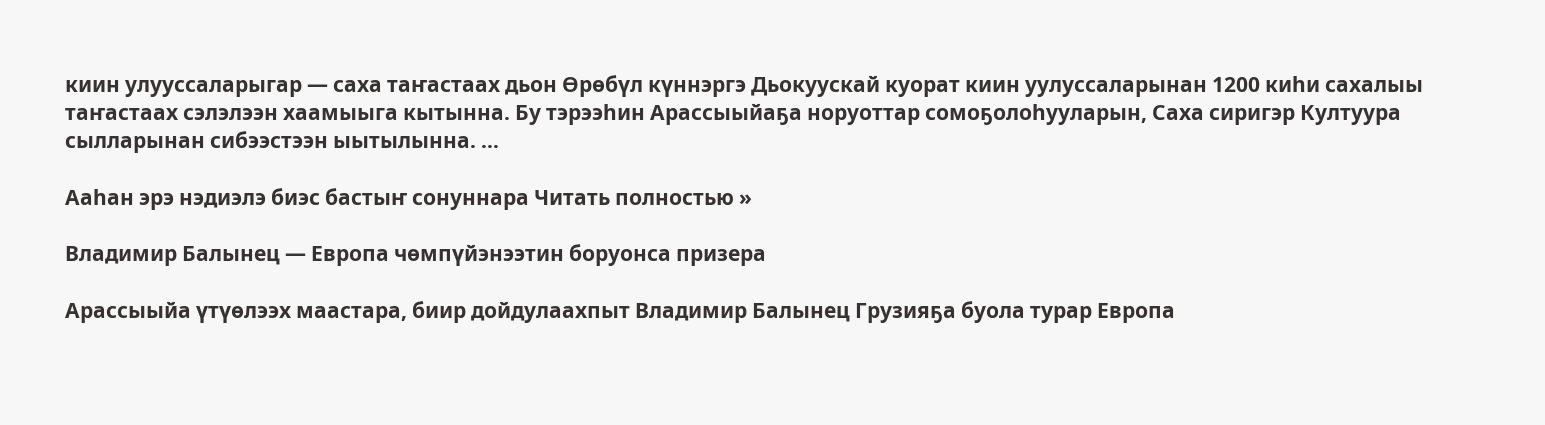киин улууссаларыгар — саха таҥастаах дьон Өрөбүл күннэргэ Дьокуускай куорат киин уулуссаларынан 1200 киһи сахалыы таҥастаах сэлэлээн хаамыыга кытынна. Бу тэрээһин Арассыыйаҕа норуоттар сомоҕолоһууларын, Саха сиригэр Култуура сылларынан сибээстээн ыытылынна. …

Ааһан эрэ нэдиэлэ биэс бастыҥ сонуннара Читать полностью »

Владимир Балынец — Европа чөмпүйэнээтин боруонса призера

Арассыыйа үтүөлээх маастара, биир дойдулаахпыт Владимир Балынец Грузияҕа буола турар Европа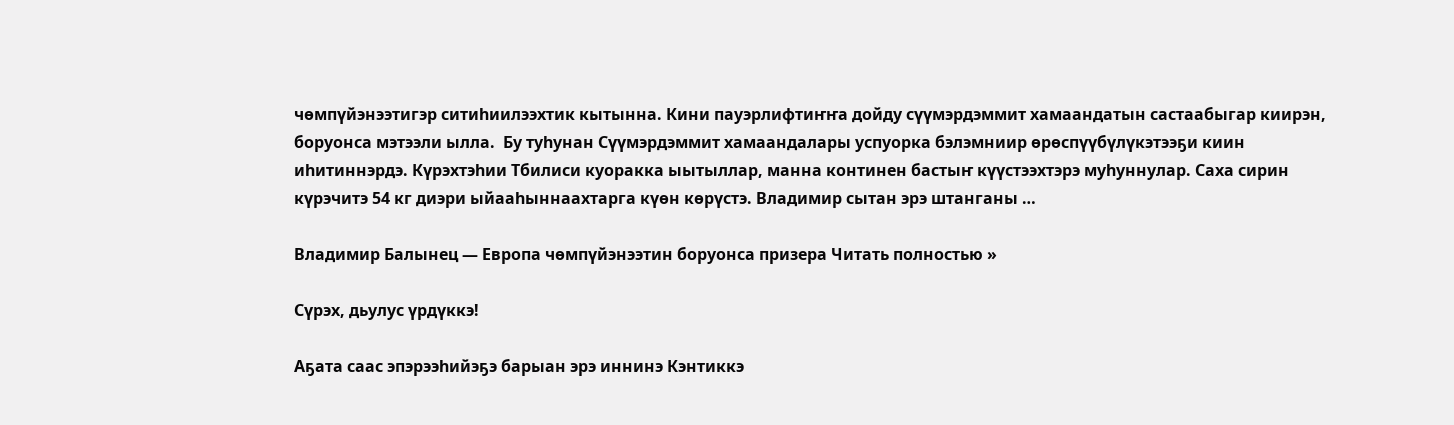чөмпүйэнээтигэр ситиһиилээхтик кытынна. Кини пауэрлифтиҥҥа дойду сүүмэрдэммит хамаандатын састаабыгар киирэн, боруонса мэтээли ылла.  Бу туһунан Сүүмэрдэммит хамаандалары успуорка бэлэмниир өрөспүүбүлүкэтээҕи киин иһитиннэрдэ. Күрэхтэһии Тбилиси куоракка ыытыллар, манна континен бастыҥ күүстээхтэрэ муһуннулар. Саха сирин күрэчитэ 54 кг диэри ыйааһыннаахтарга күөн көрүстэ. Владимир сытан эрэ штанганы …

Владимир Балынец — Европа чөмпүйэнээтин боруонса призера Читать полностью »

Сүрэх, дьулус үрдүккэ!

Аҕата саас эпэрээһийэҕэ барыан эрэ иннинэ Кэнтиккэ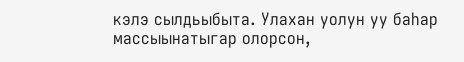кэлэ сылдьыбыта. Улахан уолун уу баһар массыынатыгар олорсон,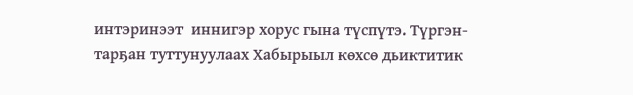интэринээт  иннигэр хорус гына түспүтэ. Түргэн-тарҕан туттунуулаах Хабырыыл көхсө дьиктитик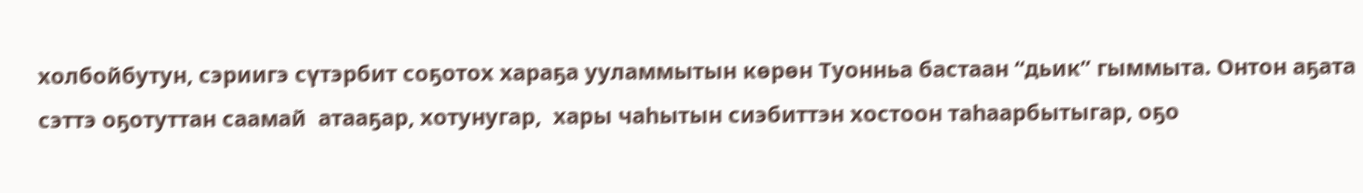холбойбутун, сэриигэ сүтэрбит соҕотох хараҕа ууламмытын көрөн Туонньа бастаан “дьик” гыммыта. Онтон аҕата сэттэ оҕотуттан саамай  атааҕар, хотунугар,  хары чаһытын сиэбиттэн хостоон таһаарбытыгар, оҕо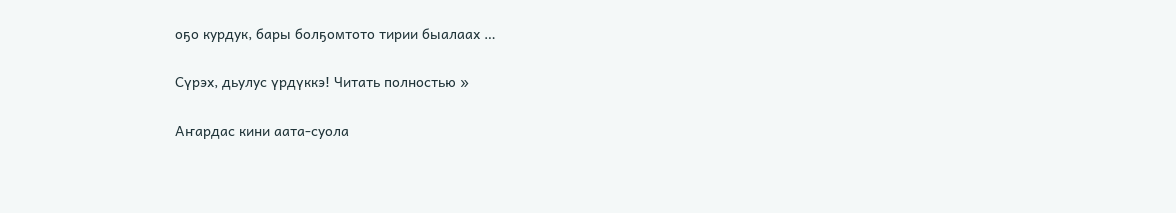оҕо курдук, бары болҕомтото тирии быалаах …

Сүрэх, дьулус үрдүккэ! Читать полностью »

Аҥардас кини аата-суола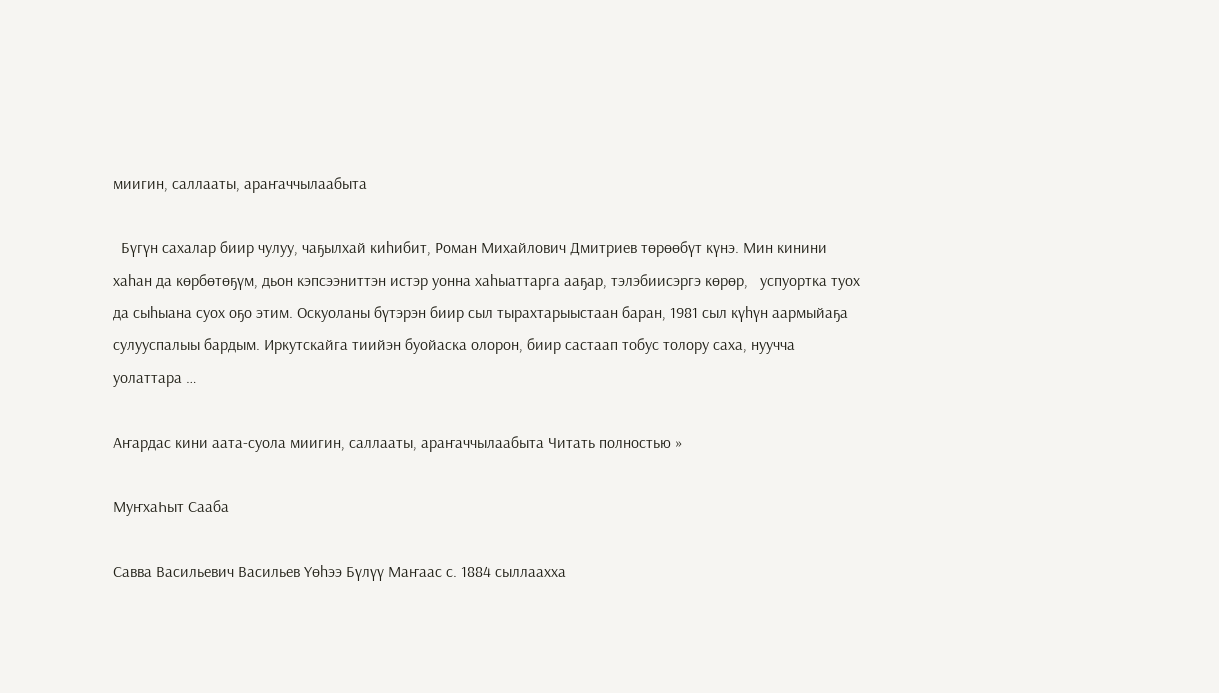миигин, саллааты, араҥаччылаабыта

  Бүгүн сахалар биир чулуу, чаҕылхай киһибит, Роман Михайлович Дмитриев төрөөбүт күнэ. Мин кинини хаһан да көрбөтөҕүм, дьон кэпсээниттэн истэр уонна хаһыаттарга ааҕар, тэлэбиисэргэ көрөр,   успуортка туох да сыһыана суох оҕо этим. Оскуоланы бүтэрэн биир сыл тырахтарыыстаан баран, 1981 сыл күһүн аармыйаҕа  сулууспалыы бардым. Иркутскайга тиийэн буойаска олорон, биир састаап тобус толору саха, нуучча уолаттара …

Аҥардас кини аата-суола миигин, саллааты, араҥаччылаабыта Читать полностью »

МуҥхаҺыт Сааба

Савва Васильевич Васильев Үөһээ Бүлүү Маҥаас с. 1884 сыллаахха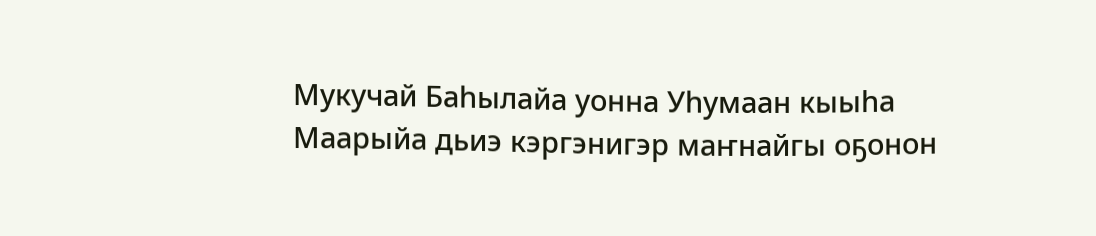Мукучай Баһылайа уонна Уһумаан кыыһа Маарыйа дьиэ кэргэнигэр маҥнайгы оҕонон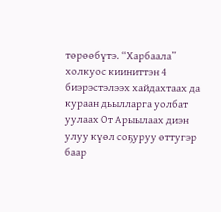төрөөбүтэ. “Харбаала” холкуос кииниттэн 4 биэрэстэлээх хайдахтаах да кураан дьылларга уолбат уулаах От Арыылаах диэн улуу күөл соҕуруу өттугэр баар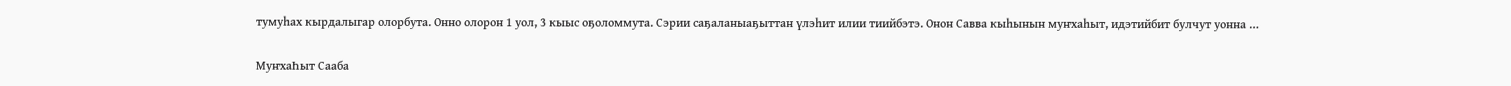тумуһах кырдалыгар олорбута. Онно олорон 1 уол, 3 кыыс оҕоломмута. Сэрии саҕаланыаҕыттан үлэһит илии тиийбэтэ. Онон Савва кыһынын муҥхаһыт, идэтийбит булчут уонна …

МуҥхаҺыт Сааба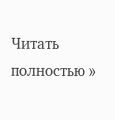Читать полностью »